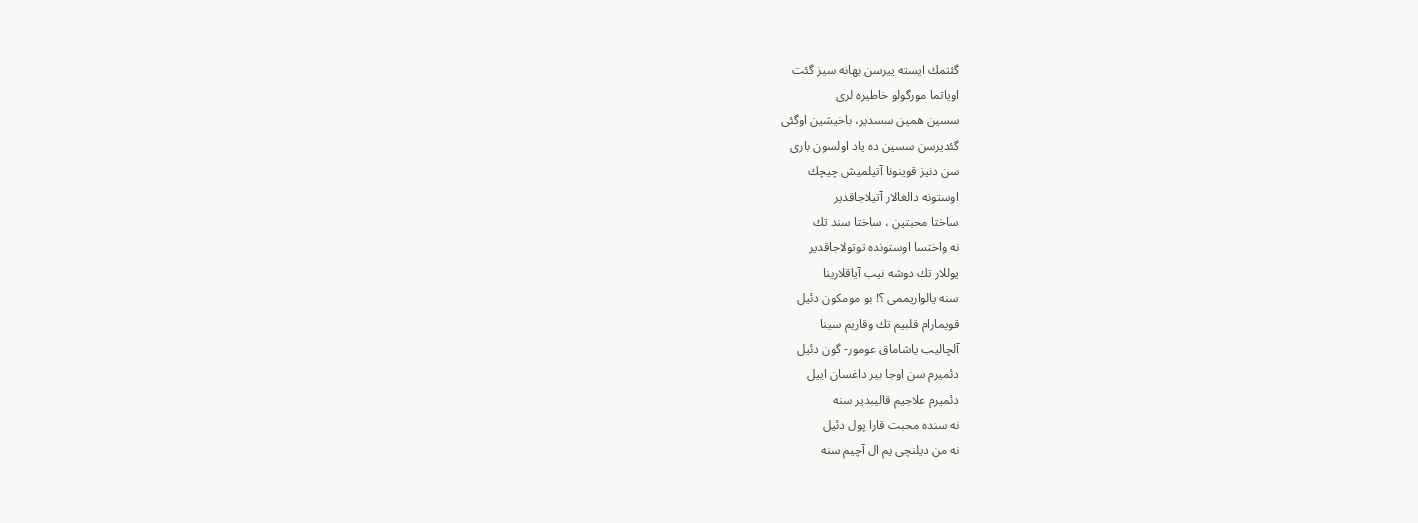گئتمك ایسته ییرسن بهانه سیز گئت
اویاتما مورگولو خاطیره لری
سسین همین سسدیر، باخیشین اوگئی
گئدیرسن سسین ده یاد اولسون باری
سن دنیز قوینونا آتیلمیش چیچك
اوستونه دالغالار آتیلاجاقدیر
ساختا محبتین ، ساختا سند تك
نه واختسا اوستونده توتولاجاقدیر
یوللار تك دوشه نیب آیاقلارینا
سنه یالواریممی ؟! بو مومكون دئیل
قویمارام قلبیم تك وقاریم سینا
آلچالیب یاشاماق عومور- گون دئیل
دئمیرم سن اوجا بیر داغسان اییل
دئمیرم علاجیم قالیبدیر سنه
نه سنده محبت قارا پول دئیل
نه من دیلنچی یم ال آچیم سنه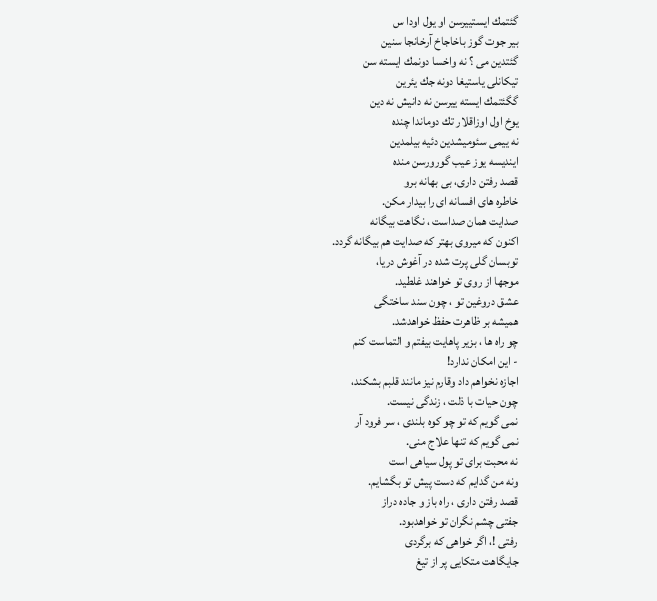گئتمك ایستییرسن او یول اودا س
بیر جوت گوز باخاجاخ آرخانجا سنین
گئتدین می ؟ نه واخسا دونمك ایسته سن
تیكانلی یاستیغا دونه جك یئرین
گگئتمك ایسته ییرسن نه دانیش نه دین
یوخ اول اوزاقلار تك دوماندا چنده
نه ییمی سئومیشدین دئیه بیلمدین
ایندیسه یوز عیب گورورسن منده
قصد رفتن داری، بی بهانه برو
خاطره های افسانه ای را بیدار مكن.
صدایت همان صداست ، نگاهت بیگانه
اكنون كه میروی بهتر كه صدایت هم بیگانه گردد.
توبسان گلی پرت شده در آغوش دریا،
موجها از روی تو خواهند غلطید.
عشق دروغین تو ، چون سند ساختگی
همیشه بر ظاهرت حفظ خواهدشد.
چو راه ها ، بزیر پاهایت بیفتم و التماست كنم
- این امكان ندارد!
اجازه نخواهم داد وقارم نیز مانند قلبم بشكند،
چون حیات با ذلت ، زندگی نیست.
نمی گویم كه تو چو كوه بلندی ، سر فرود آر
نمی گویم كه تنها علاج منی.
نه محبت برای تو پول سیاهی است
ونه من گدایم كه دست پیش تو بگشایم.
قصد رفتن داری ، راه باز و جاده دراز
جفتی چشم نگران تو خواهدبود.
رفتی !، اگر خواهی كه برگردی
جایگاهت متكایی پر از تیغ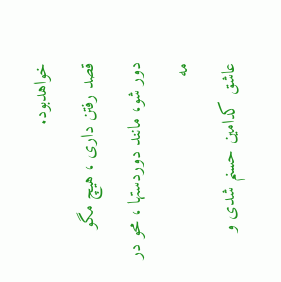خواهدبود.
قصد رفتن داری ، هیچ مگو
دور شو، مانند دوردستها ، محو در مه
عاشق كدامین حسنم شدی و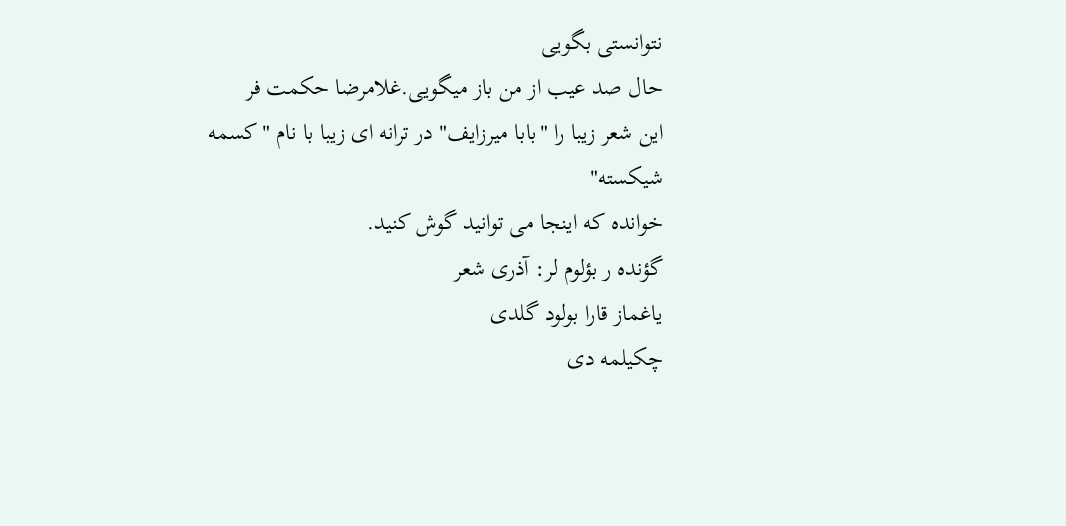نتوانستی بگویی
حال صد عیب از من باز میگویی.غلامرضا حكمت فر
این شعر زیبا را "بابا میرزایف" در ترانه ای زیبا با نام "كسمه شیكسته"
خوانده كه اینجا می توانید گوش كنید.
گؤنده ر بؤلوم لر: آذری شعر
یاغماز قارا بولود گلدی
چكیلمه دی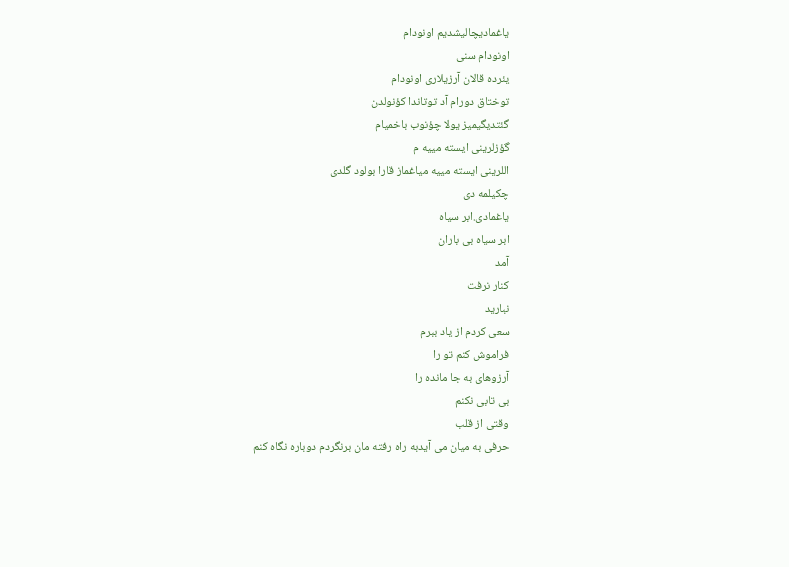یاغمادیچالیشدیم اونودام
اونودام سنی
یئرده قالان آرزیلاری اونودام
توختاق دورام آد توتاندا كؤنولدن
گئتدیگیمیز یولا چؤنوب باخمیام
گؤزلرینی ایسته مییه م
اللرینی ایسته مییه میاغماز قارا بولود گلدی
چكیلمه دی
یاغمادی.ابر سیاه
ابر سیاه بی باران
آمد
كنار نرفت
نبارید
سعی كردم از یاد ببرم
فراموش كنم تو را
آرزوهای به جا مانده را
بی تابی نكنم
وقتی از قلب
حرفی به میان می آیدبه راه رفته مان برنگردم دوباره نگاه كنم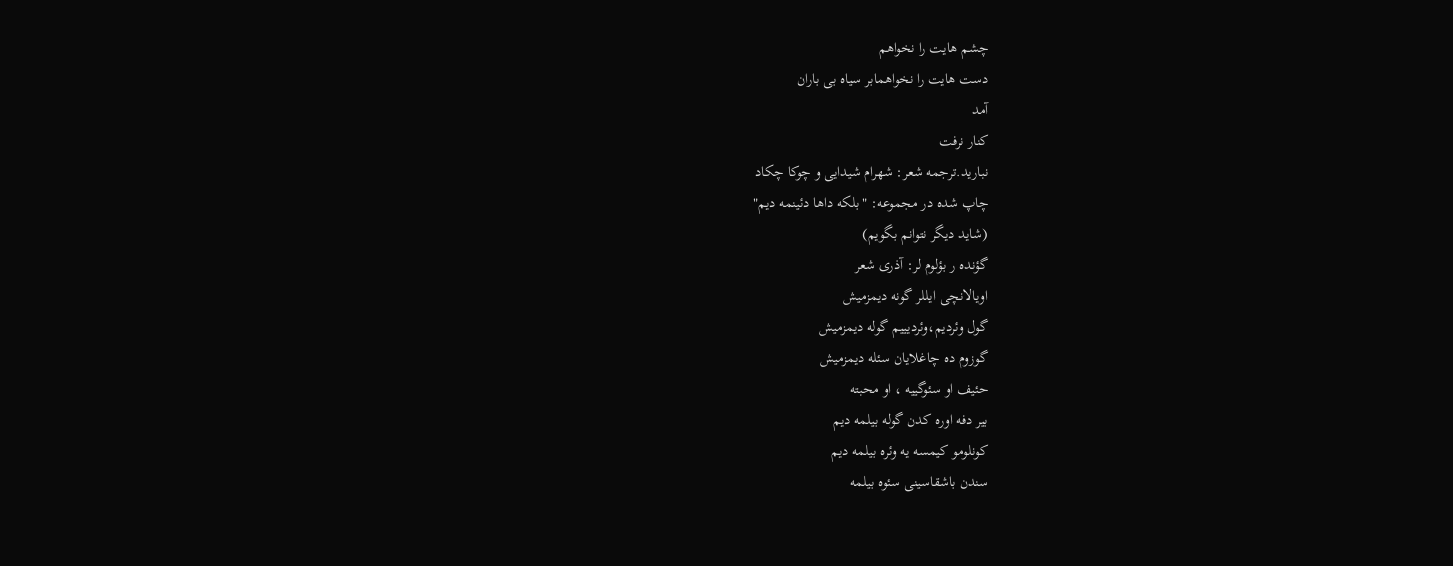چشم هایت را نخواهم
دست هایت را نخواهمابر سیاه بی باران
آمد
كنار نرفت
نبارید.ترجمه شعر: شهرام شیدایی و چوكا چكاد
چاپ شده در مجموعه: "بلكه داها دئینمه دیم"
(شاید دیگر نتوانم بگویم)
گؤنده ر بؤلوم لر: آذری شعر
اویالانچی ایللر گونه دیمزمیش
گول وئردیم،وئردیییم گوله دیمزمیش
گوزوم ده چاغلایان سئله دیمزمیش
حئیف او سئوگییه ، او محبته
بیر دفه اوره كدن گوله بیلمه دیم
كونلومو كیمسه یه وئره بیلمه دیم
سندن باشقاسینی سئوه بیلمه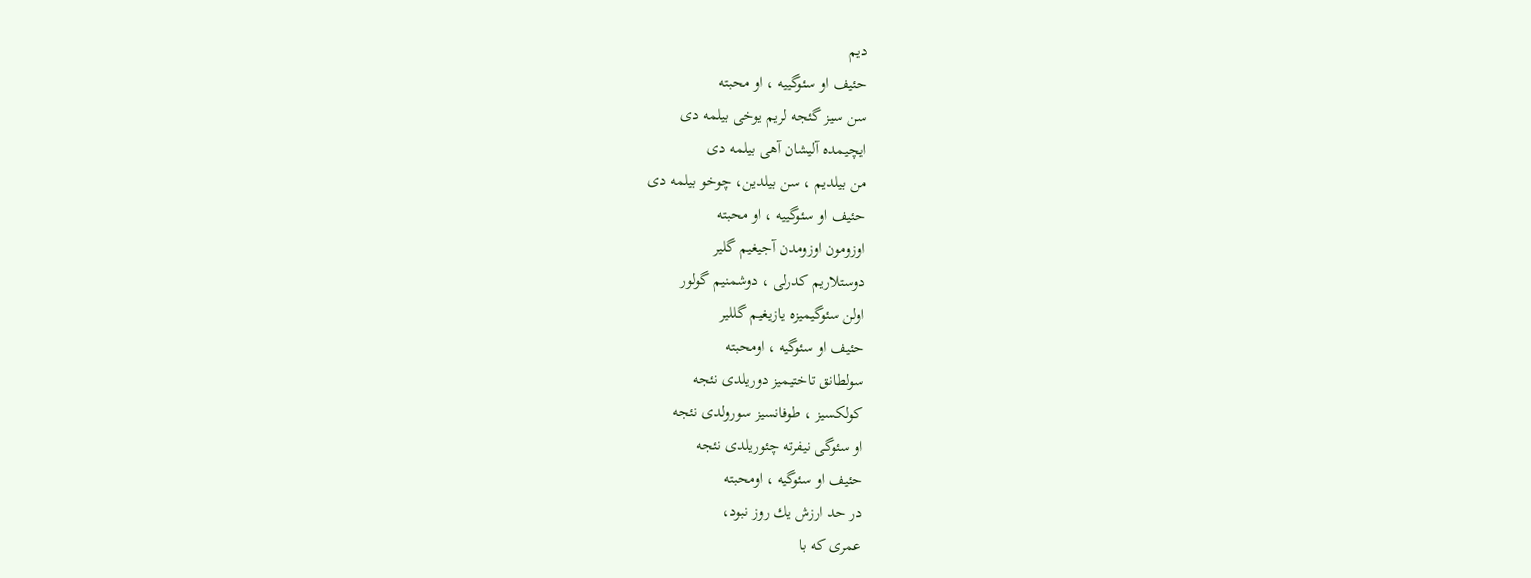دیم
حئیف او سئوگییه ، او محبته
سن سیز گئجه لریم یوخی بیلمه دی
ایچیمده آلیشان آهی بیلمه دی
من بیلدیم ، سن بیلدین، چوخو بیلمه دی
حئیف او سئوگییه ، او محبته
اوزومون اوزومدن آجیغیم گلیر
دوستلاریم كدرلی ، دوشمنیم گولور
اولن سئوگیمیزه یازیغیم گللیر
حئیف او سئوگیه ، اومحبته
سولطانق تاختیمیز دوریلدی نئجه
كولكسیز ، طوفانسیز سورولدی نئجه
او سئوگی نیفرته چئوریلدی نئجه
حئیف او سئوگیه ، اومحبته
در حد ارزش یك روز نبود،
عمری كه با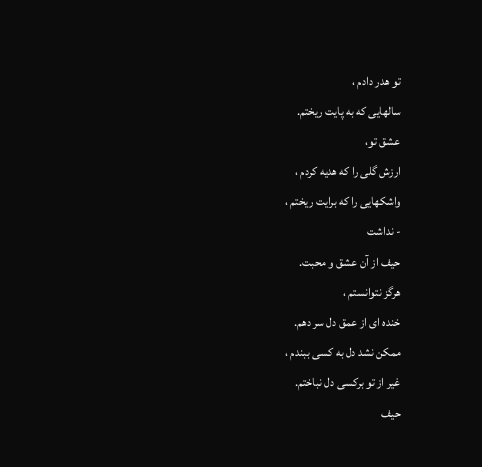تو هدر دادم ،
سالهایی كه به پایت ریختم.
عشق تو،
ارزش گلی را كه هدیه كردم ،
واشكهایی را كه برایت ریختم ،
- نداشت
حیف از آن عشق و محبت.
هرگز نتوانستم ،
خنده ای از عمق دل سر دهم.
ممكن نشد دل به كسی ببندم ،
غیر از تو بركسی دل نباختم.
حیف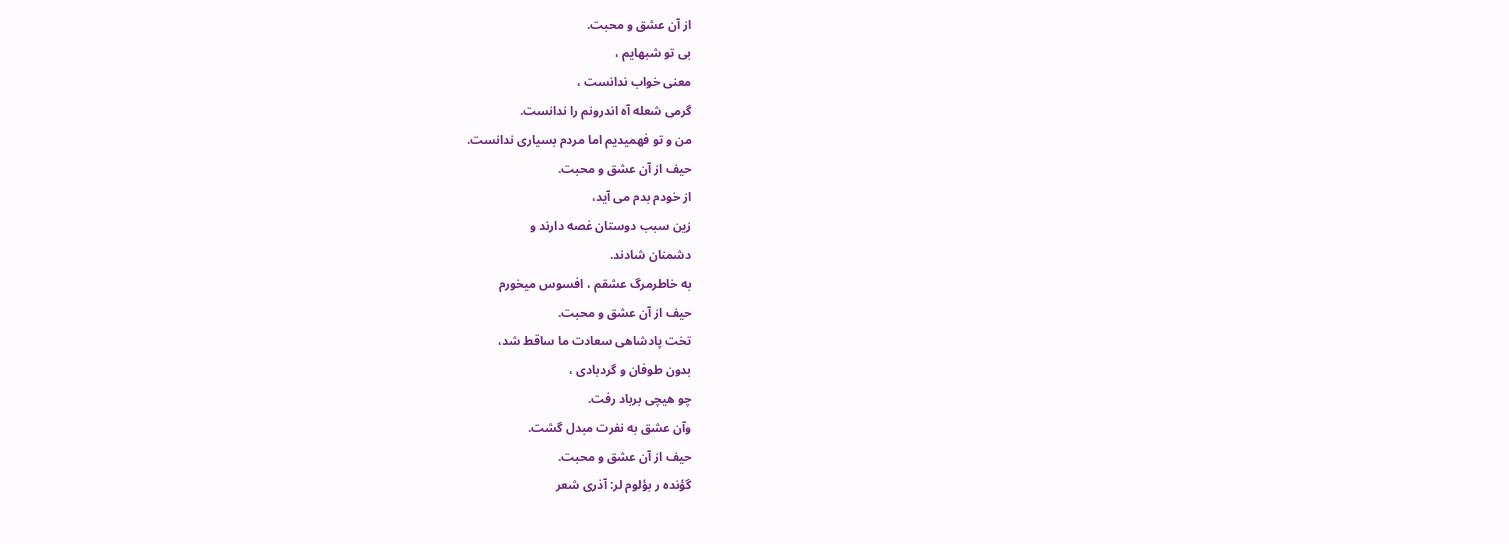از آن عشق و محبت.
بی تو شبهایم ،
معنی خواب ندانست ،
گرمی شعله آه اندرونم را ندانست.
من و تو فهمیدیم اما مردم بسیاری ندانست.
حیف از آن عشق و محبت.
از خودم بدم می آید،
زین سبب دوستان غصه دارند و
دشمنان شادند.
به خاطرمرگ عشقم ، افسوس میخورم
حیف از آن عشق و محبت.
تخت پادشاهی سعادت ما ساقط شد،
بدون طوفان و گردبادی ،
چو هیچی برباد رفت.
وآن عشق به نفرت مبدل گشت.
حیف از آن عشق و محبت.
گؤنده ر بؤلوم لر: آذری شعر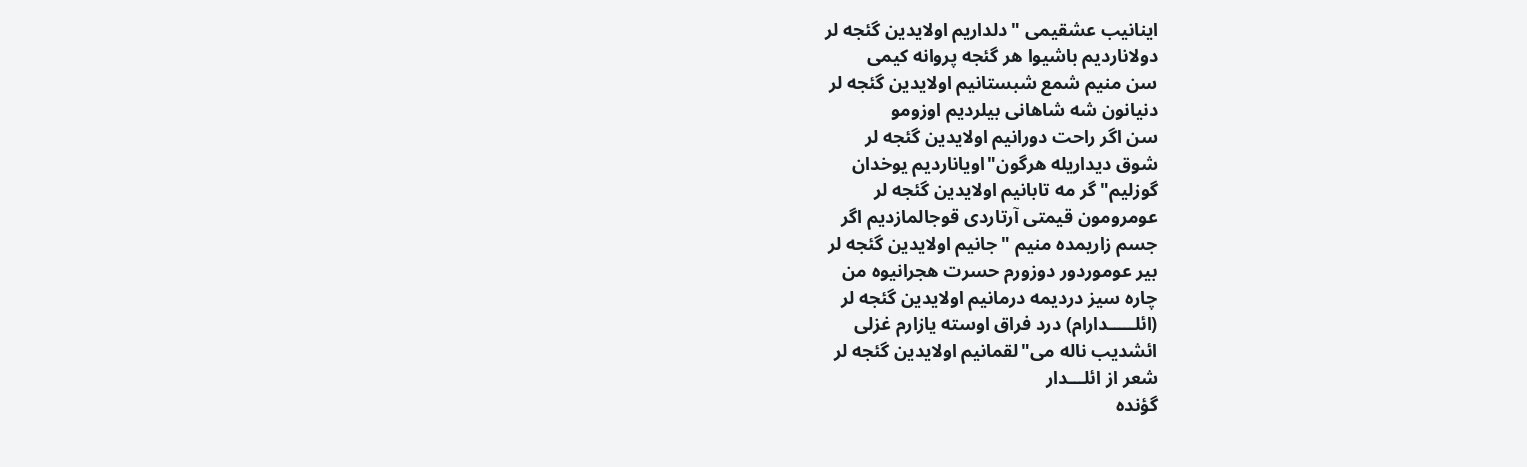اینانیب عشقیمی "دلداریم اولایدین گئجه لر
دولاناردیم باشیوا هر گئجه پروانه كیمی
سن منیم شمع شبستانیم اولایدین گئجه لر
دنیانون شه شاهانی بیلردیم اوزومو
سن اگر راحت دورانیم اولایدین گئجه لر
شوق دیداریله هرگون"اویاناردیم یوخدان
گوزلیم"گر مه تابانیم اولایدین گئجه لر
عومرومون قیمتی آرتاردی قوجالمازدیم اگر
جسم زاریمده منیم "جانیم اولایدین گئجه لر
بیر عوموردور دوزورم حسرت هجرانیوه من
چاره سیز دردیمه درمانیم اولایدین گئجه لر
(ائلـــــدارام) درد فراق اوسته یازارم غزلی
ائشدیب ناله می"لقمانیم اولایدین گئجه لر
شعر از ائلـــدار
گؤنده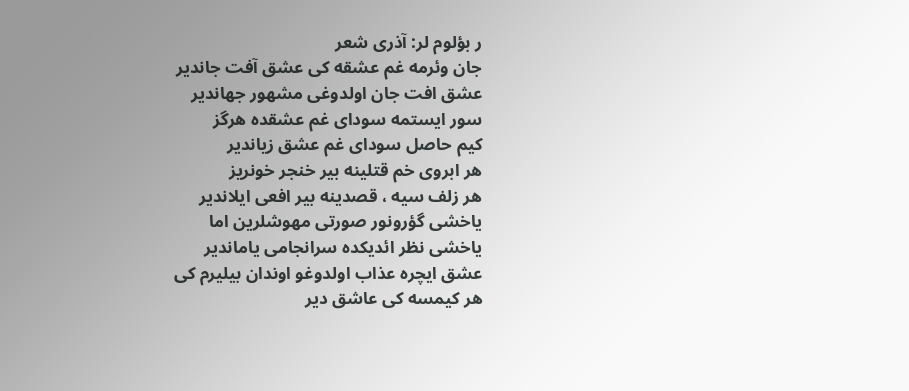ر بؤلوم لر: آذری شعر
جان وئرمه غم عشقه كی عشق آفت جاندیر
عشق افت جان اولدوغی مشهور جهاندیر
سور ایستمه سودای غم عشقده هرگز
كیم حاصل سودای غم عشق زیاندیر
هر ابروی خم قتلینه بیر خنجر خونریز
هر زلف سیه ، قصدینه بیر افعی ایلاندیر
یاخشی گؤرونور صورتی مهوشلرین اما
یاخشی نظر ائدیكده سرانجامی یاماندیر
عشق ایچره عذاب اولدوغو اوندان بیلیرم كی
هر كیمسه كی عاشق دیر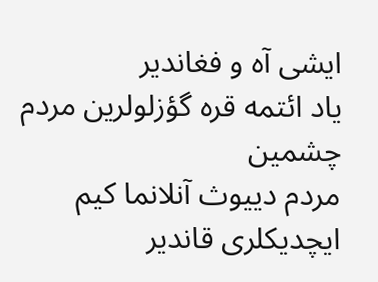ایشی آه و فغاندیر
یاد ائتمه قره گؤزلولرین مردم چشمین
مردم دییوث آنلانما كیم ایچدیكلری قاندیر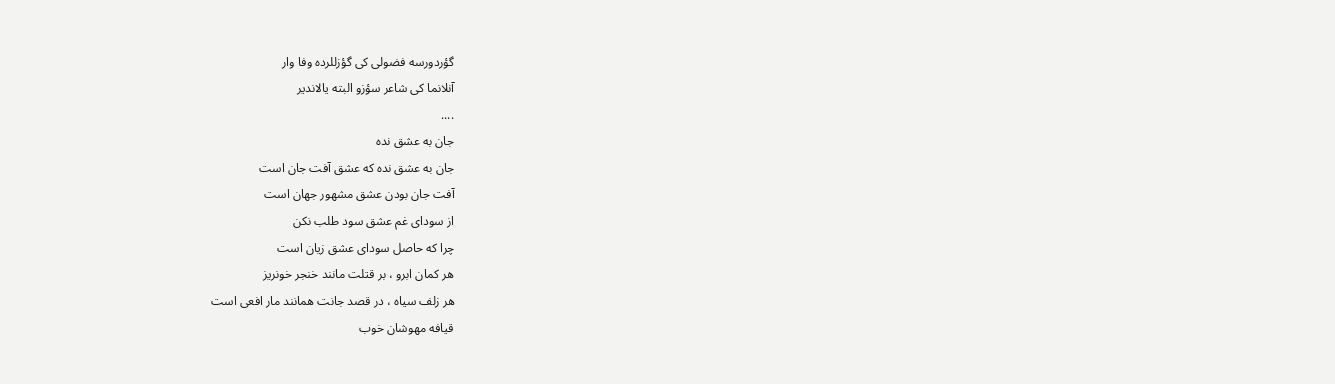گؤردورسه فضولی كی گؤزللرده وفا وار
آنلانما كی شاعر سؤزو البته یالاندیر
....
جان به عشق نده
جان به عشق نده كه عشق آفت جان است
آفت جان بودن عشق مشهور جهان است
از سودای غم عشق سود طلب نكن
چرا كه حاصل سودای عشق زیان است
هر كمان ابرو ، بر قتلت مانند خنجر خونریز
هر زلف سیاه ، در قصد جانت همانند مار افعی است
قیافه مهوشان خوب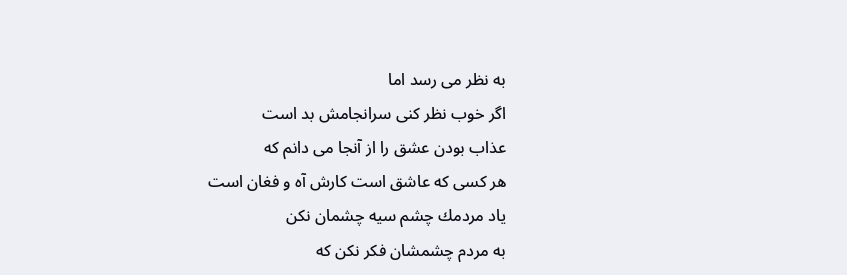به نظر می رسد اما
اگر خوب نظر كنی سرانجامش بد است
عذاب بودن عشق را از آنجا می دانم كه
هر كسی كه عاشق است كارش آه و فغان است
یاد مردمك چشم سیه چشمان نكن
به مردم چشمشان فكر نكن كه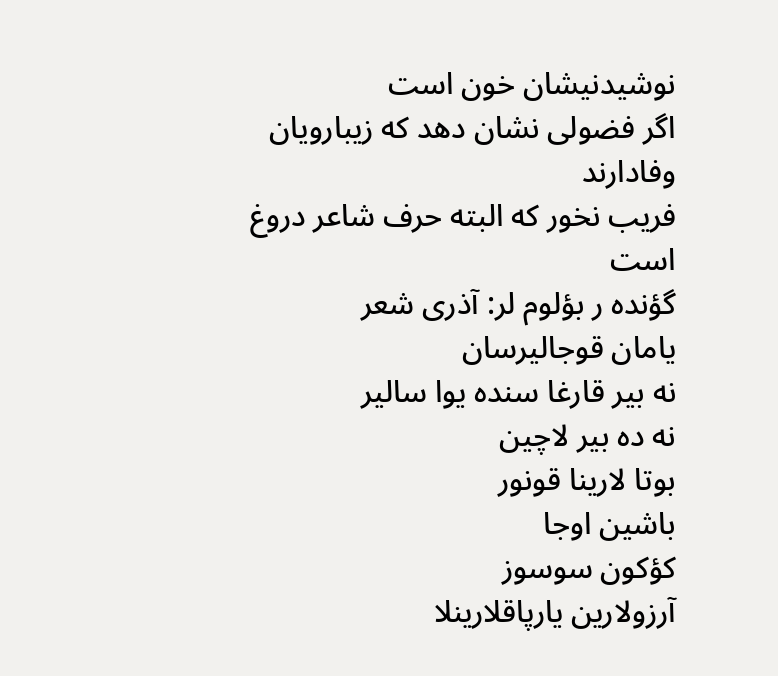نوشیدنیشان خون است
اگر فضولی نشان دهد كه زیبارویان وفادارند
فریب نخور كه البته حرف شاعر دروغ است
گؤنده ر بؤلوم لر: آذری شعر
یامان قوجالیرسان
نه بیر قارغا سنده یوا سالیر
نه ده بیر لاچین
بوتا لارینا قونور
باشین اوجا
كؤكون سوسوز
آرزولارین یارپاقلارینلا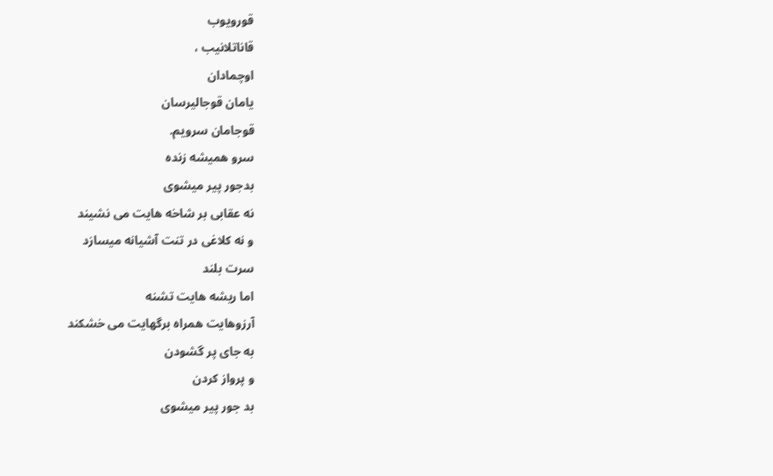قورویوب
قاناتلانیب ،
اوچمادان
یامان قوجالیرسان
قوجامان سرویم.
سرو همیشه زنده
بدجور پیر میشوی
نه عقابی بر شاخه هایت می نشیند
و نه كلاغی در تنت آشیانه میسازد
سرت بلند
اما ریشه هایت تشنه
آرزوهایت همراه برگهایت می خشكند
به جای پر گشودن
و پرواز كردن
بد جور پیر میشوی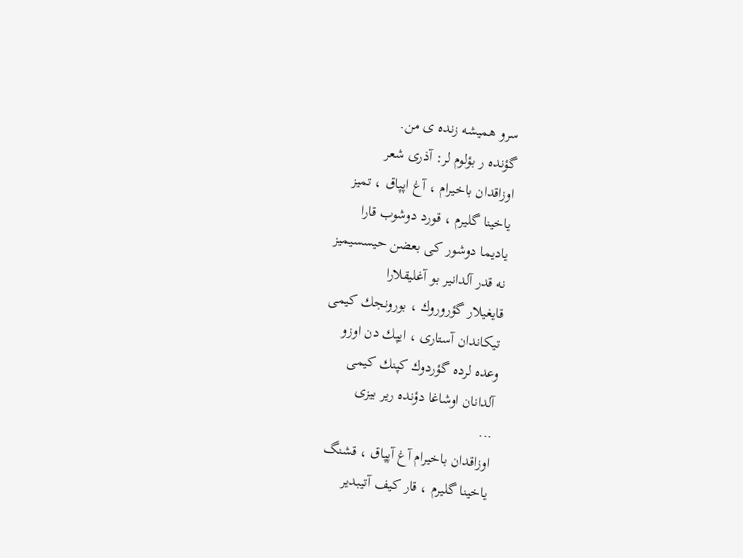سرو همیشه زنده ی من.
گؤنده ر بؤلوم لر: آذری شعر
اوزاقدان باخیرام ، آغ اپپاق ، تمیز
یاخینا گلیرم ، قورد دوشوب قارا
یادیما دوشور كی بعضن حیسسیمیز
نه قدر آلدانیر بو آغلیقلارا
قایغیلار گؤروروك ، بورونجك كیمی
تیكاندان آستاری ، ایپك دن اوزو
وعده لرده گؤردوك كپنك كیمی
آلدانان اوشاغا دؤنده ریر بیزی
...
اوزاقدان باخیرام آغ آپپاق ، قشنگ
یاخینا گلیرم ، قار كیف آتیبدیر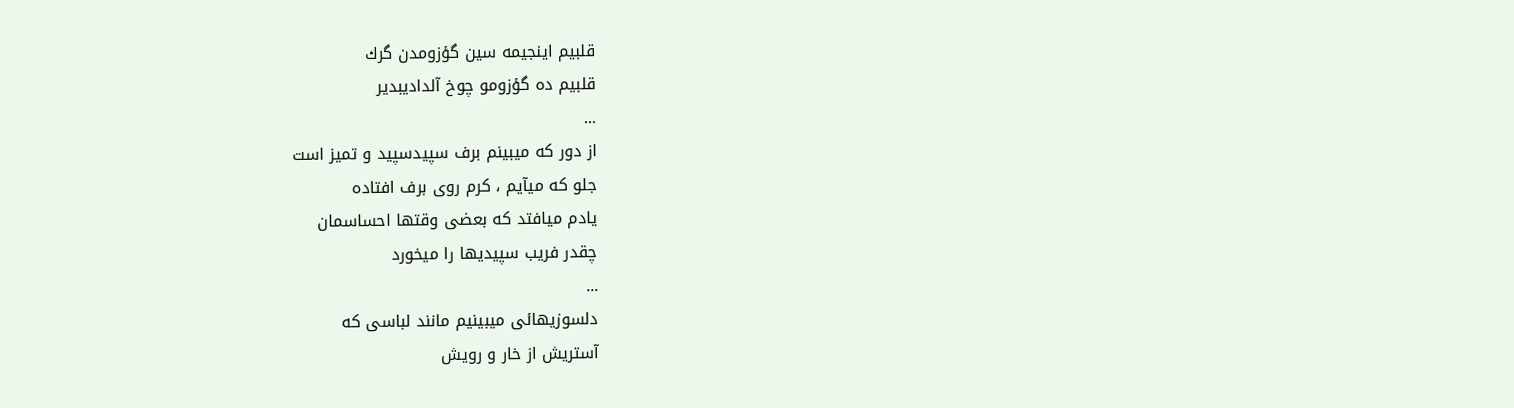قلبیم اینجیمه سین گؤزومدن گرك
قلبیم ده گؤزومو چوخ آلدادیبدیر
...
از دور كه میبینم برف سپیدسپید و تمیز است
جلو كه میآیم ، كرم روی برف افتاده
یادم میافتد كه بعضی وقتها احساسمان
چقدر فریب سپیدیها را میخورد
...
دلسوزیهائی میبینیم مانند لباسی كه
آستریش از خار و رویش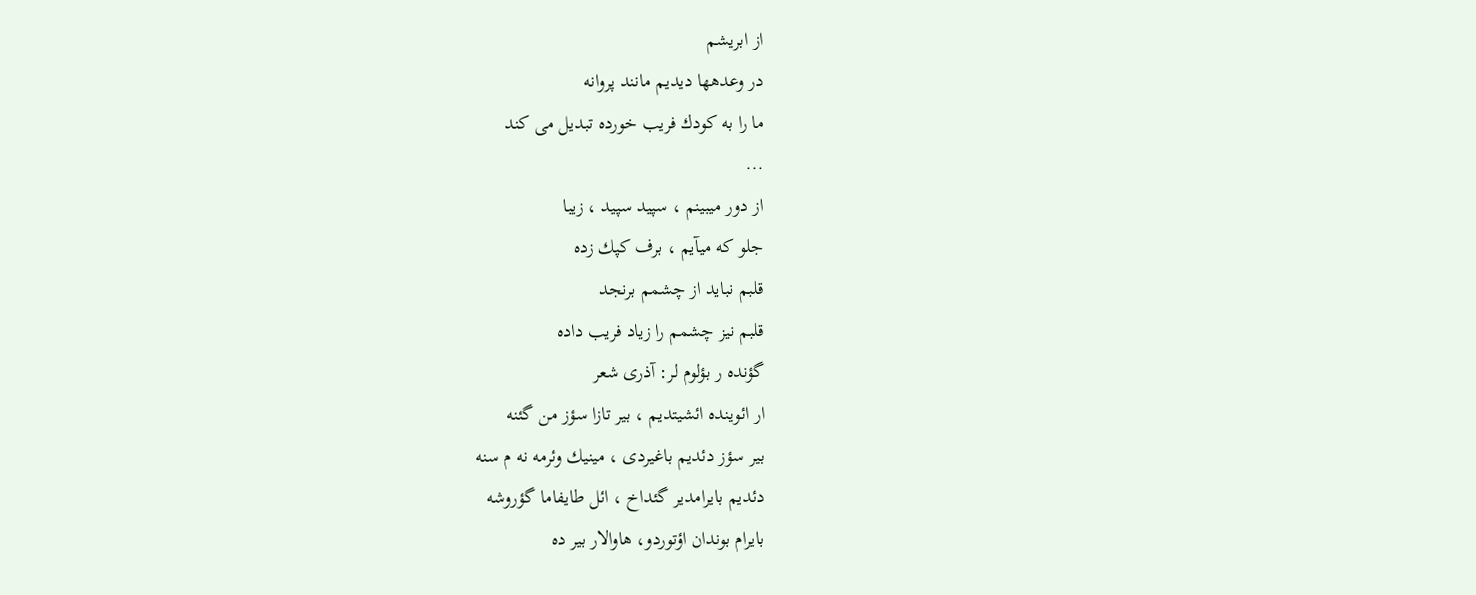از ابریشم
در وعدهها دیدیم مانند پروانه
ما را به كودك فریب خورده تبدیل می كند
...
از دور میبینم ، سپید سپید ، زیبا
جلو كه میآیم ، برف كپك زده
قلبم نباید از چشمم برنجد
قلبم نیز چشمم را زیاد فریب داده
گؤنده ر بؤلوم لر: آذری شعر
ار ائوینده ائشیتدیم ، بیر تازا سؤز من گئنه
بیر سؤز دئدیم باغیردی ، مینیك وئرمه نه م سنه
دئدیم بایرامدیر گئداخ ، ائل طایفاما گؤروشه
بایرام بوندان اؤتوردو، هاوالار بیر ده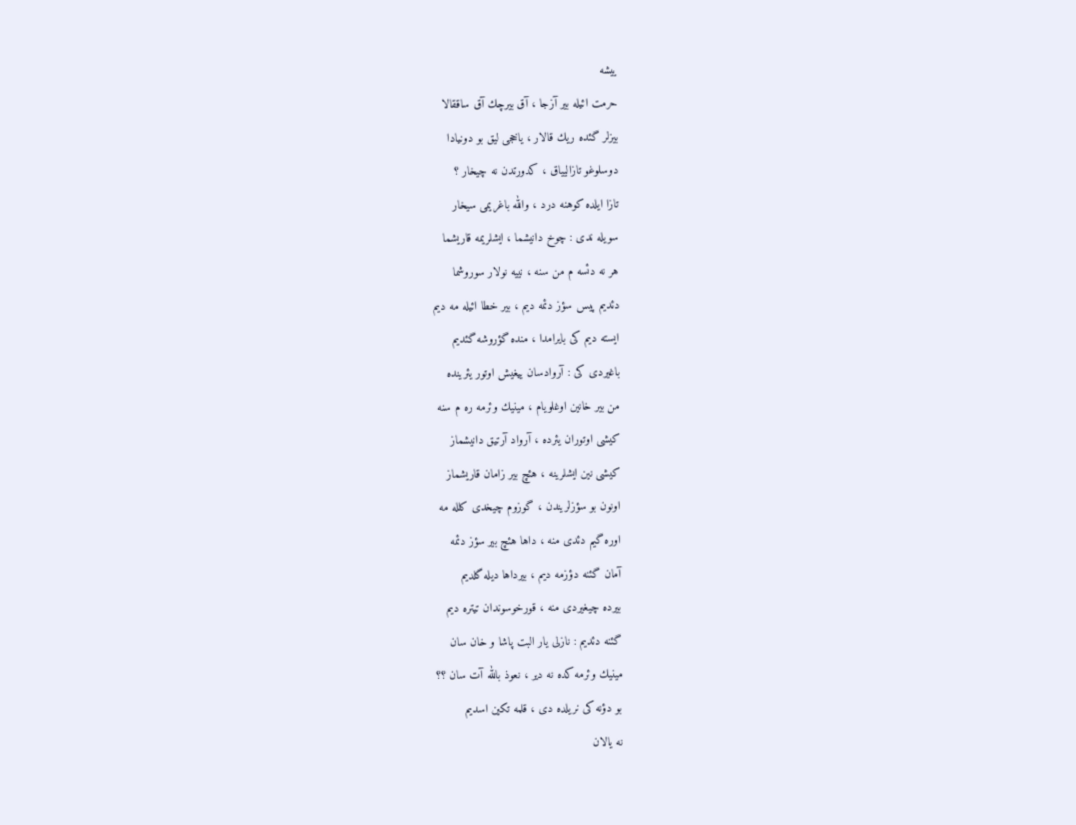ییشه
حرمت ائیله بیر آزجا ، آق بیرچك آق ساققالا
بیزلر گئده ریك قالار ، یاخجی لیق بو دونیادا
دوسلوغو تازالییاق ، كدورتدن نه چیخار ؟
تازا ایلده كوهنه درد ، والله باغریمی سیخار
سویله ندی : چوخ دانیشما ، ایشلریمه قاریشما
هر نه دئسه م من سنه ، نییه نولار سوروشما
دئدیم پیس سؤز دئمه دیم ، بیر خطا ائیله مه دیم
ایسته دیم كی بایرامدا ، منده گؤروشه گئدیم
باغیردی كی : آروادسان ییغیش اوتور یئرینده
من بیر خانین اوغلویام ، مینیك وئرمه ره م سنه
كیشی اوتوران یئرده ، آرواد آرتیق دانیشماز
كیشی نین ایشلرینه ، هئچ بیر زامان قاریشماز
اونون بو سؤزلریندن ، گوزوم چیخدی كلله مه
اوره گیم دئدی منه ، داها هئچ بیر سؤز دئمه
آمان گئنه دؤزمه دیم ، بیرداها دیله گلدیم
بیرده چیغیردی منه ، قورخوسوندان تیتره دیم
گئنه دئدیم : نازلی یار البت پاشا و خان سان
مینیك وئرمه كده نه دیر ، نعوذ بالله آت سان ؟؟
بو دؤنه كی نریلده دی ، قلمه تكین اسدیم
نه یالان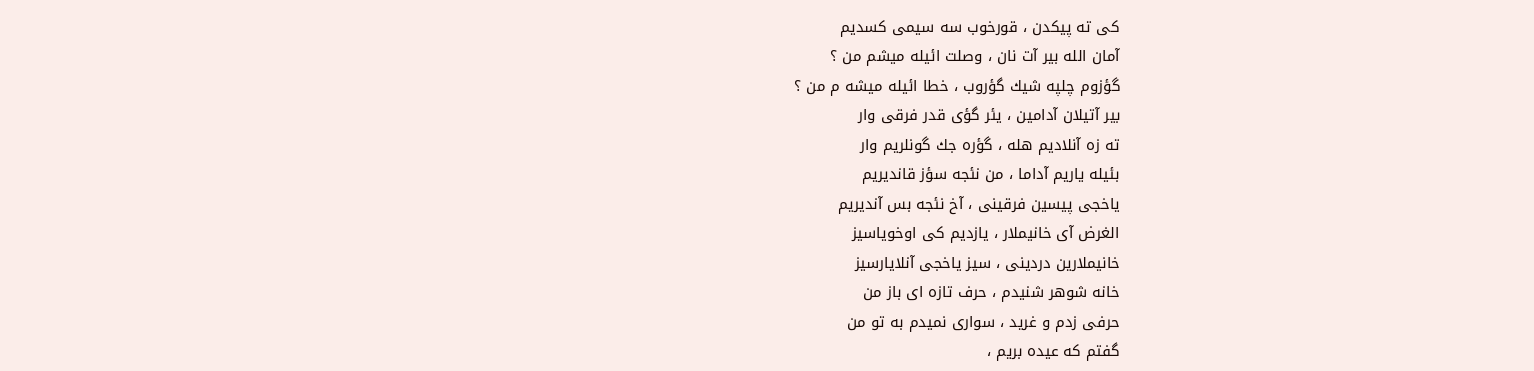كی ته پیكدن ، قورخوب سه سیمی كسدیم
آمان الله بیر آت نان ، وصلت ائیله میشم من ؟
گؤزوم چلپه شیك گؤروب ، خطا ائیله میشه م من ؟
بیر آتیلان آدامین ، یئر گؤی قدر فرقی وار
ته زه آنلادیم هله ، گؤره جك گونلریم وار
بئیله یاریم آداما ، من نئجه سؤز قاندیریم
یاخجی پیسین فرقینی ، آخ نئجه بس آندیریم
الغرض آی خانیملار ، یازدیم كی اوخویاسیز
خانیملارین دردینی ، سیز یاخجی آنلایارسیز
خانه شوهر شنیدم ، حرف تازه ای باز من
حرفی زدم و غرید ، سواری نمیدم به تو من
گفتم كه عیده بریم ،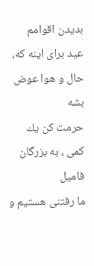بدیدن اقوامم
عید برای اینه كه، حال و هوا عوض بشه
حرمت كن یك كمی ، به بزرگان فامیل
ما رفتنی هستیم و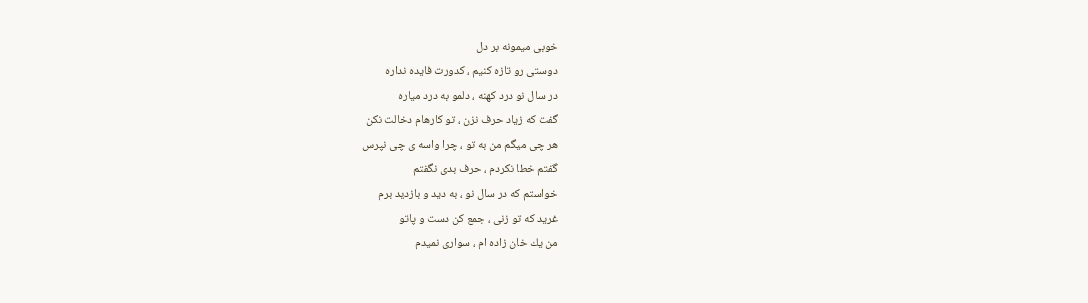خوبی میمونه بر دل
دوستی رو تازه كنیم ، كدورت فایده نداره
در سال نو درد كهنه ، دلمو به درد میاره
گفت كه زیاد حرف نزن ، تو كارهام دخالت نكن
هر چی میگم من به تو ، چرا واسه ی چی نپرس
گفتم خطا نكردم ، حرف بدی نگفتم
خواستم كه در سال نو ، به دید و بازدید برم
غرید كه تو زنی ، جمع كن دست و پاتو
من یك خان زاده ام ، سواری نمیدم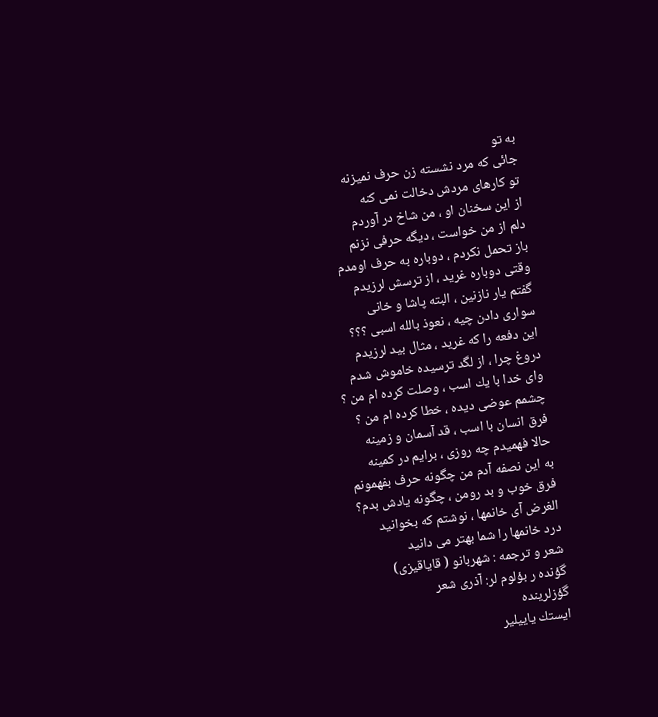به تو
جائی كه مرد نشسته زن حرف نمیزنه
تو كارهای مردش دخالت نمی كنه
از این سخنان او ، من شاخ در آوردم
دلم از من خواست ، دیگه حرفی نزنم
باز تحمل نكردم ، دوباره به حرف اومدم
وقتی دوباره غرید ، از ترسش لرزیدم
گفتم یار نازنین ، البته پاشا و خانی
سواری دادن چیه ، نعوذ بالله اسبی ؟؟؟
این دفعه را كه غرید ، مثال بید لرزیدم
دروغ چرا ، از لگد ترسیده خاموش شدم
وای خدا با یك اسب ، وصلت كرده ام من ؟
چشمم عوضی دیده ، خطا كرده ام من ؟
فرق انسان با اسب ، قد آسمان و زمینه
حالا فهمیدم چه روزی ، برایم در كمینه
به این نصفه آدم من چگونه حرف بفهمونم
فرق خوب و بد رومن ، چگونه یادش بدم؟
الغرض آی خانمها ، نوشتم كه بخوانید
درد خانمها را شما بهتر می دانید
شعر و ترجمه : شهربانو ( قایاقیزی)
گؤنده ر بؤلوم لر: آذری شعر
گؤزلرینده
ایستك یاییلیر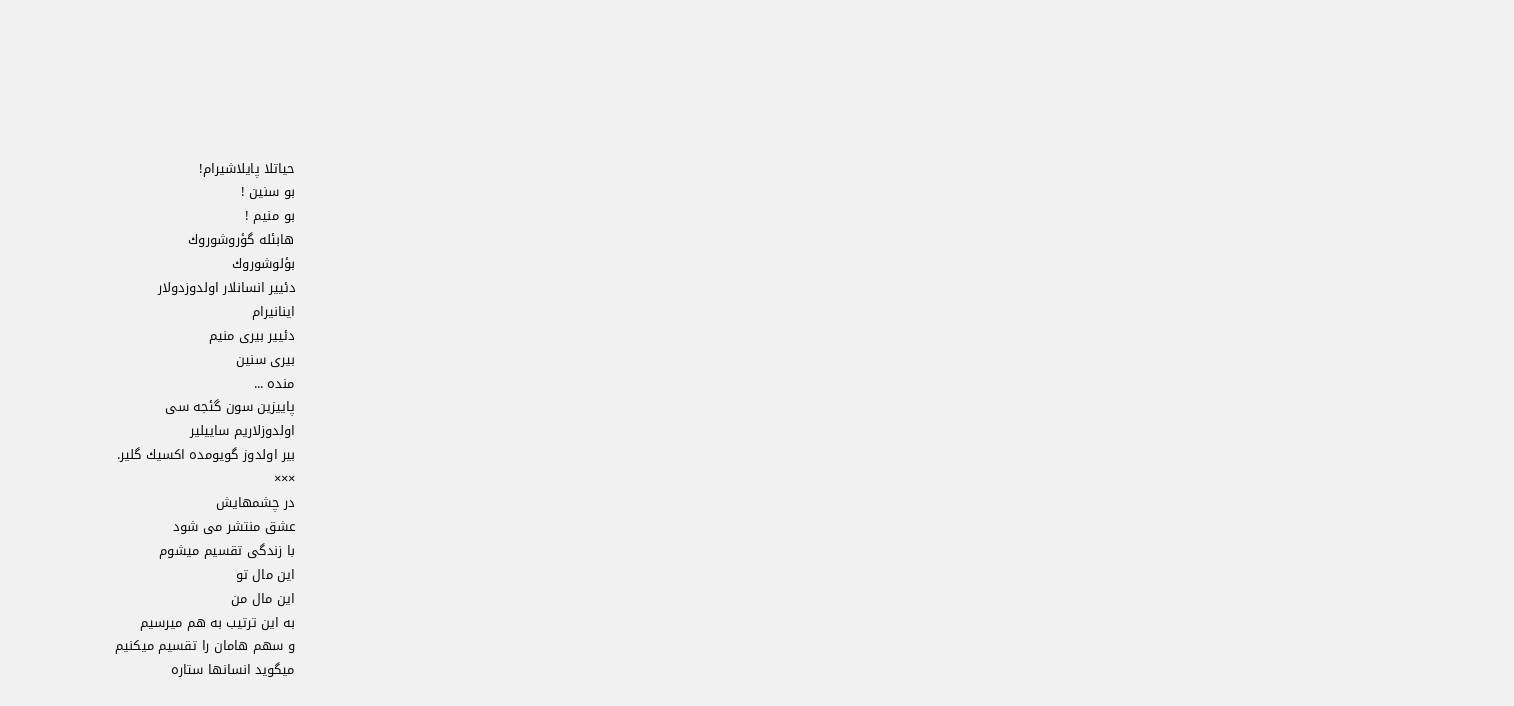حیاتلا پایلاشیرام!
بو سنین !
بو منیم !
هابئله گؤروشوروك
بؤلوشوروك
دئییر انسانلار اولدوزدولار
اینانیرام
دئییر بیری منیم
بیری سنین
منده ...
پاییزین سون گئجه سی
اولدوزلاریم ساییلیر
بیر اولدوز گویومده اكسیك گلیر.
×××
در چشمهایش
عشق منتشر می شود
با زندگی تقسیم میشوم
این مال تو
این مال من
به این ترتیب به هم میرسیم
و سهم هامان را تقسیم میكنیم
میگوید انسانها ستاره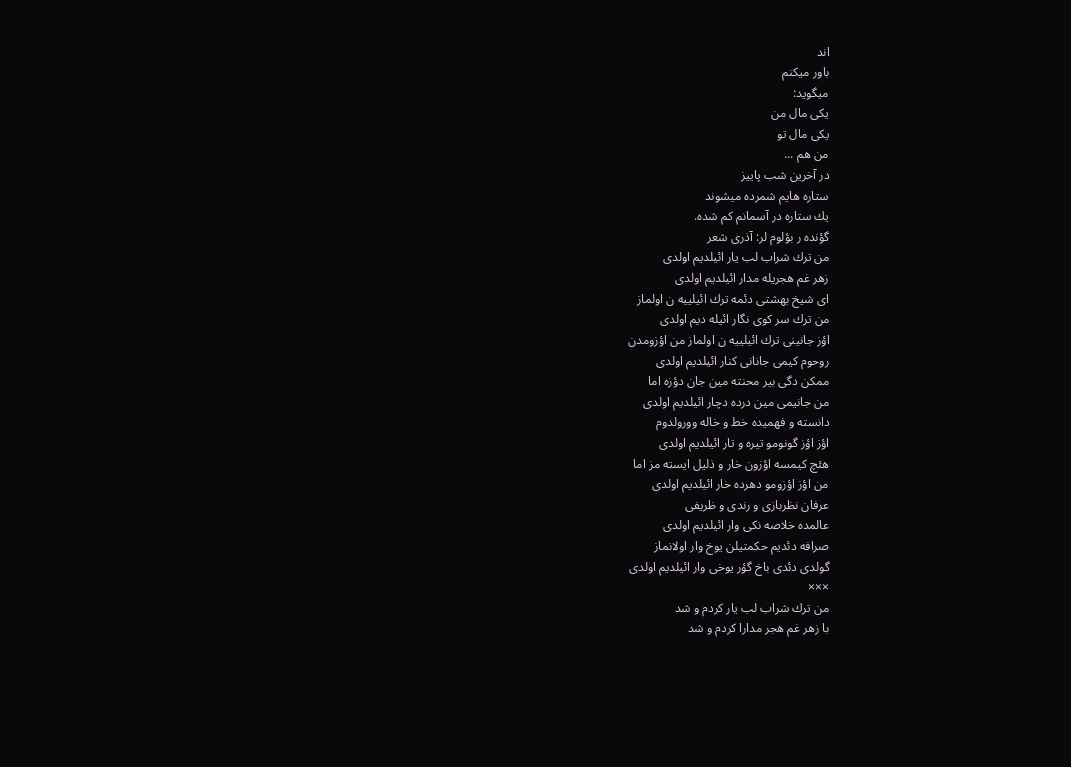اند
باور میكنم
میگوید:
یكی مال من
یكی مال تو
من هم ...
در آخرین شب پاییز
ستاره هایم شمرده میشوند
یك ستاره در آسمانم كم شده.
گؤنده ر بؤلوم لر: آذری شعر
من ترك شراب لب یار ائیلدیم اولدی
زهر غم هجریله مدار ائیلدیم اولدی
ای شیخ بهشتی دئمه ترك ائیلییه ن اولماز
من ترك سر كوی نگار ائیله دیم اولدی
اؤز جانینی ترك ائیلییه ن اولماز من اؤزومدن
روحوم كیمی جانانی كنار ائیلدیم اولدی
ممكن دگی بیر محنته مین جان دؤزه اما
من جانیمی مین درده دچار ائیلدیم اولدی
دانسته و فهمیده خط و خاله وورولدوم
اؤز اؤز گونومو تیره و تار ائیلدیم اولدی
هئچ كیمسه اؤزون خار و ذلیل ایسته مز اما
من اؤز اؤزومو دهرده خار ائیلدیم اولدی
عرفان نظربازی و رندی و ظریفی
عالمده خلاصه نكی وار ائیلدیم اولدی
صرافه دئدیم حكمتیلن یوخ وار اولانماز
گولدی دئدی باخ گؤر یوخی وار ائیلدیم اولدی
×××
من ترك شراب لب یار كردم و شد
با زهر غم هجر مدارا كردم و شد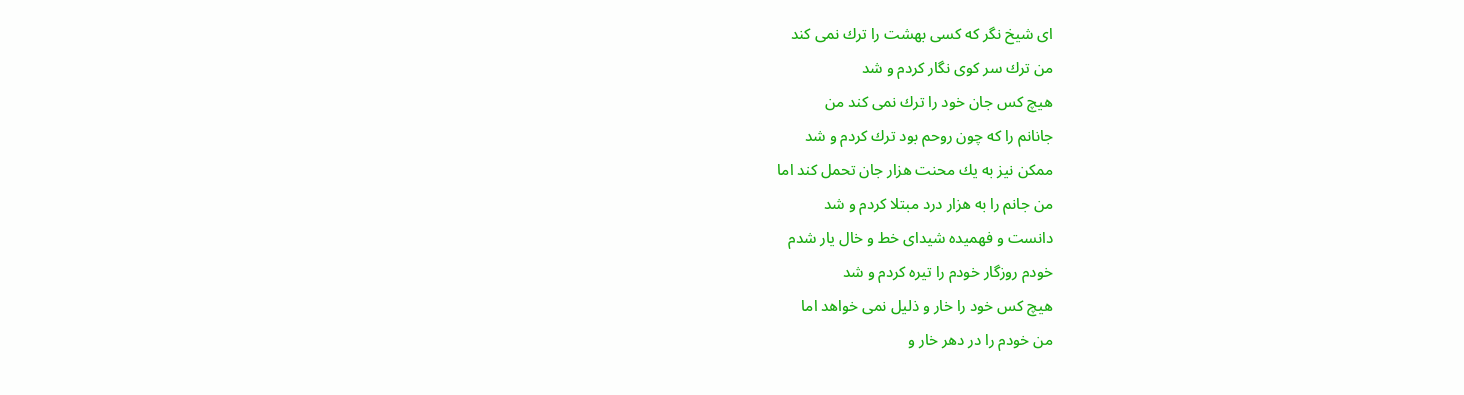ای شیخ نگر كه كسی بهشت را ترك نمی كند
من ترك سر كوی نگار كردم و شد
هیچ كس جان خود را ترك نمی كند من
جانانم را كه چون روحم بود ترك كردم و شد
ممكن نیز به یك محنت هزار جان تحمل كند اما
من جانم را به هزار درد مبتلا كردم و شد
دانست و فهمیده شیدای خط و خال یار شدم
خودم روزگار خودم را تیره كردم و شد
هیچ كس خود را خار و ذلیل نمی خواهد اما
من خودم را در دهر خار و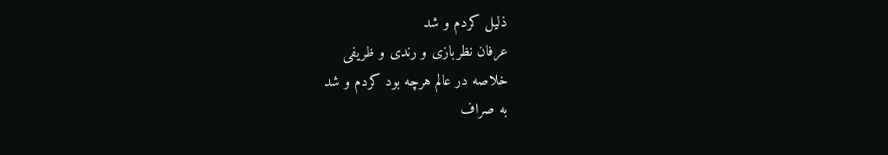ذلیل كردم و شد
عرفان نظربازی و رندی و ظریفی
خلاصه در عالم هرچه بود كردم و شد
به صراف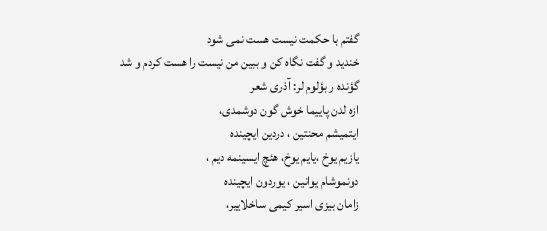گفتم با حكمت نیست هست نمی شود
خندید و گفت نگاه كن و ببین من نیست را هست كردم و شد
گؤنده ر بؤلوم لر: آذری شعر
ازه لدن پاییما خوش گون دوشمدی،
ایتمیشم محنتین ، دردین ایچینده
یازیم یوخ ،یایم یوخ، هئچ ایسینمه دیم ،
دونموشام یوانین ، یوردون ایچینده
زامان بیزی اسیر كیمی ساخلاییر،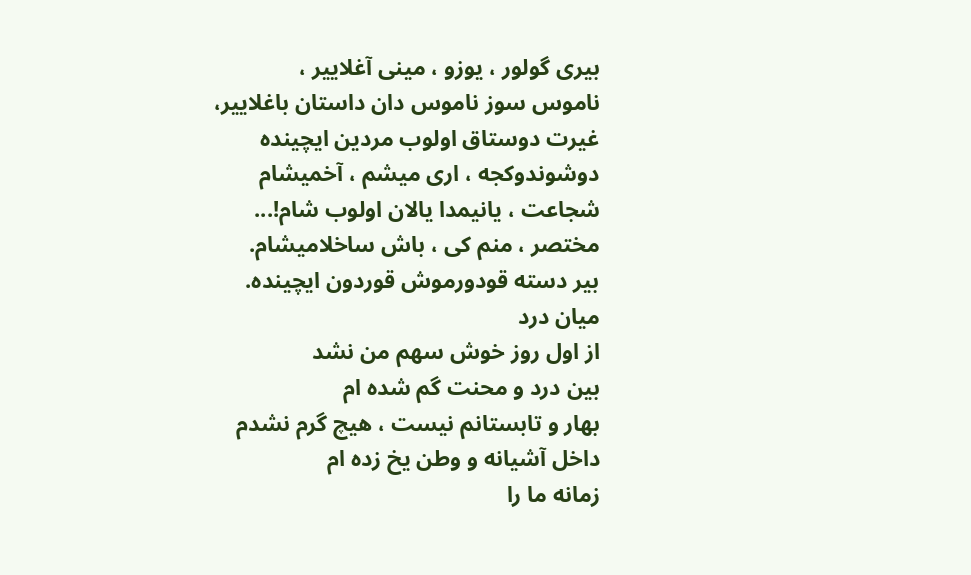بیری گولور ، یوزو ، مینی آغلاییر ،
ناموس سوز ناموس دان داستان باغلاییر،
غیرت دوستاق اولوب مردین ایچینده
دوشوندوكجه ، اری میشم ، آخمیشام
شجاعت ، یانیمدا یالان اولوب شام!...
مختصر ، منم كی ، باش ساخلامیشام.
بیر دسته قودورموش قوردون ایچینده.
میان درد
از اول روز خوش سهم من نشد
بین درد و محنت گم شده ام
بهار و تابستانم نیست ، هیچ گرم نشدم
داخل آشیانه و وطن یخ زده ام
زمانه ما را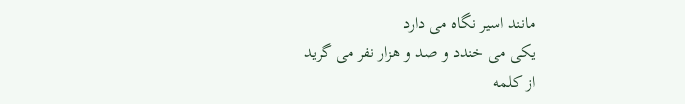مانند اسیر نگاه می دارد
یكی می خندد و صد و هزار نفر می گرید
از كلمه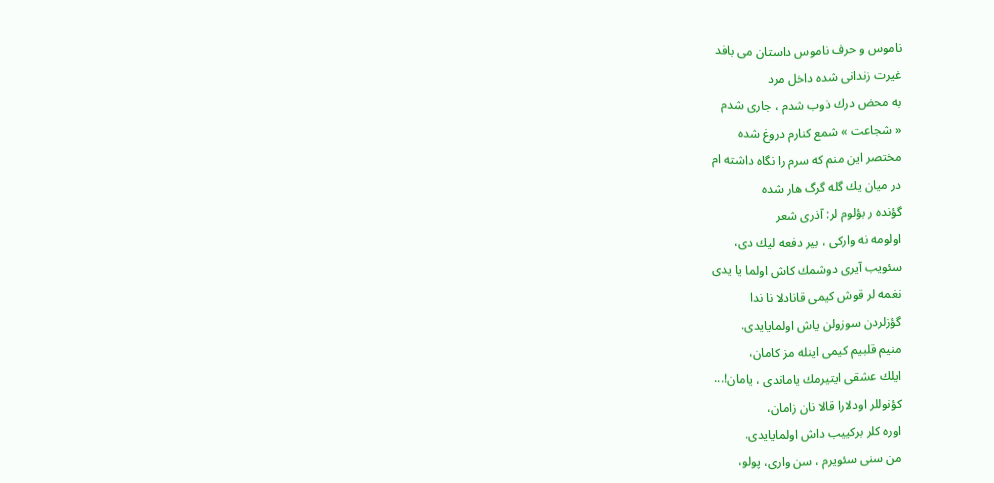ناموس و حرف ناموس داستان می بافد
غیرت زندانی شده داخل مرد
به محض درك ذوب شدم ، جاری شدم
« شجاعت » شمع كنارم دروغ شده
مختصر این منم كه سرم را نگاه داشته ام
در میان یك گله گرگ هار شده
گؤنده ر بؤلوم لر: آذری شعر
اولومه نه واركی ، بیر دفعه لیك دی،
سئویب آیری دوشمك كاش اولما یا یدی
نغمه لر قوش كیمی قانادلا نا ندا
گؤزلردن سوزولن یاش اولمایایدی.
منیم قلبیم كیمی اینله مز كامان،
ایلك عشقی ایتیرمك یاماندی ، یامان!...
كؤنوللر اودلارا قالا نان زامان،
اوره كلر بركییب داش اولمایایدی.
من سنی سئویرم ، سن واری، پولو،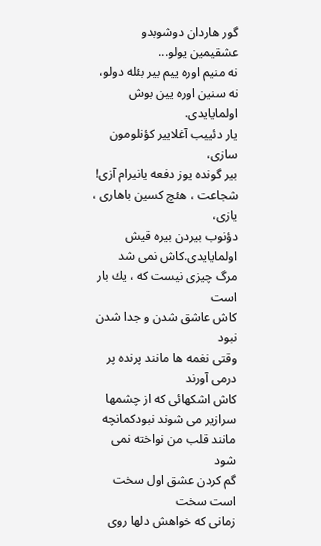گور هاردان دوشوبدو عشقیمین یولو...
نه منیم اوره ییم بیر بئله دولو،
نه سنین اوره یین بوش اولمایایدی.
یار دئییب آغلاییر كؤنلومون سازی،
بیر گونده یوز دفعه یانیرام آزی!
شجاعت ، هئچ كسین باهاری ، یازی،
دؤنوب بیردن بیره قیش اولمایایدی.كاش نمی شد
مرگ چیزی نیست كه ، یك بار است
كاش عاشق شدن و جدا شدن نبود
وقتی نغمه ها مانند پرنده پر درمی آورند
كاش اشكهائی كه از چشمها سرازیر می شوند نبودكمانچه مانند قلب من نواخته نمی شود
گم كردن عشق اول سخت است سخت
زمانی كه خواهش دلها روی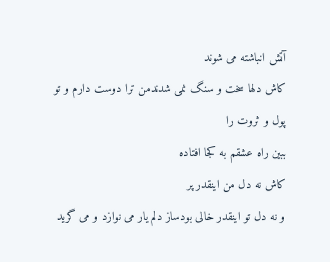آتش انباشته می شوند
كاش دلها سخت و سنگ نمی شدندمن ترا دوست دارم و تو پول و ثروت را
ببین راه عشقم به كجا افتاده
كاش نه دل من اینقدر پر
و نه دل تو اینقدر خالی بودساز دلم یار می نوازد و می گرید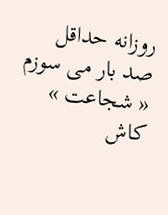روزانه حداقل صد بار می سوزم
« شجاعت » كاش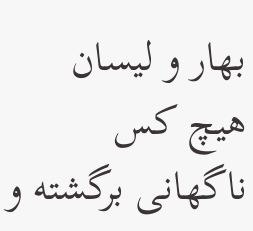بهار و لیسان هیچ كس
ناگهانی برگشته و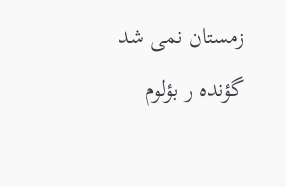زمستان نمی شد
گؤنده ر بؤلوم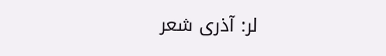لر: آذری شعر